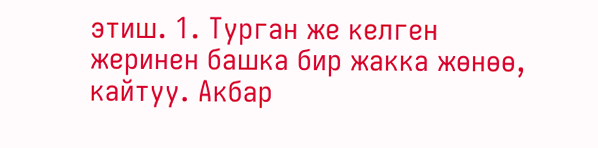этиш. 1. Турган же келген жеринен башка бир жакка жөнөө, кайтуу. Акбар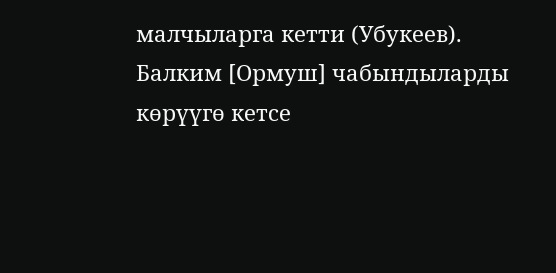малчыларга кетти (Убукеев). Балким [Ормуш] чабындыларды көрүүгө кетсе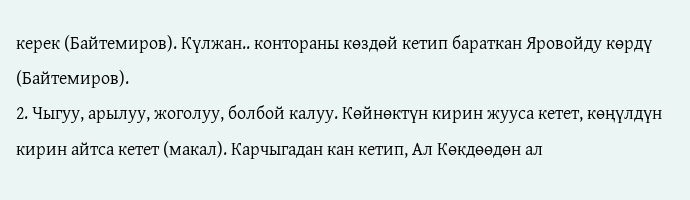керек (Байтемиров). Күлжан.. контораны көздөй кетип бараткан Яровойду көрдү (Байтемиров).
2. Чыгуу, арылуу, жоголуу, болбой калуу. Көйнөктүн кирин жууса кетет, көңүлдүн кирин айтса кетет (макал). Карчыгадан кан кетип, Ал Көкдөөдөн ал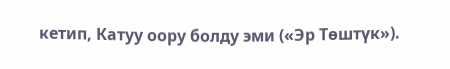кетип, Катуу оору болду эми («Эр Төштүк»).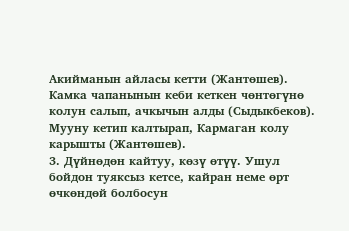Акийманын айласы кетти (Жантөшев). Камка чапанынын кеби кеткен чөнтөгүнө колун салып, ачкычын алды (Сыдыкбеков). Мууну кетип калтырап, Кармаган колу карышты (Жантөшев).
3. Дүйнөдөн кайтуу, көзү өтүү. Ушул бойдон туяксыз кетсе, кайран неме өрт өчкөндөй болбосун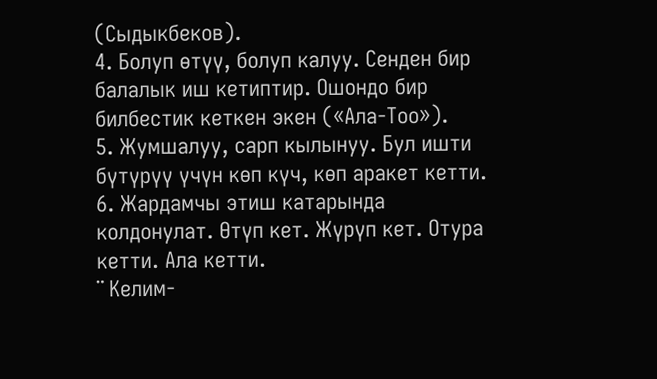(Сыдыкбеков).
4. Болуп өтүү, болуп калуу. Сенден бир балалык иш кетиптир. Ошондо бир билбестик кеткен экен («Ала-Тоо»).
5. Жумшалуу, сарп кылынуу. Бул ишти бүтүрүү үчүн көп күч, көп аракет кетти.
6. Жардамчы этиш катарында колдонулат. Өтүп кет. Жүрүп кет. Отура кетти. Ала кетти.
¨ Келим-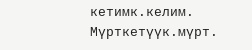кетимк.келим. Мүрткетүүк.мүрт.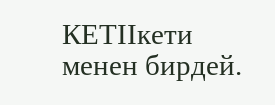КЕТIIкети менен бирдей.